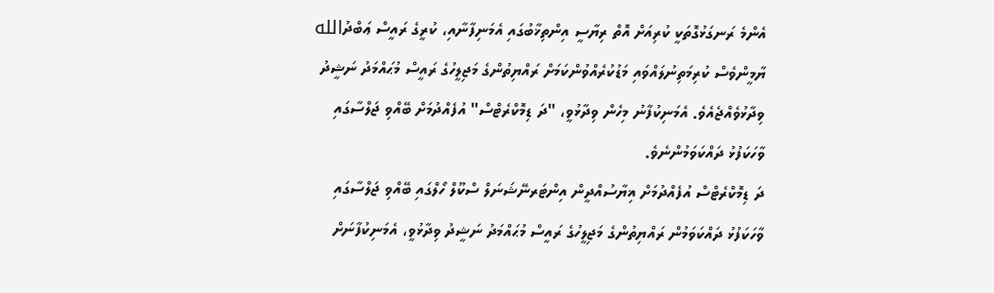އެންމެ ރަނގަޅުގޮތަކީ ކުރިއަށް އޮތް ރިޔާސީ އިންތިޚާބުގައި އެމަނިފާނާއި، ކުރީގެ ރައީސް ޢަބްދުالله ޔާމީންވެސް ކުރިމަތިނުލައްވައި މަޑުކުރެއްވުންކަމަށް ރައްޔިތުންގެ މަޖިލީހުގެ ރައީސް މުޙައްމަދު ނަޝީދު ވިދާޅުވެއްޖެއެވެ. އެމަނިކުފާނު މިހެން ވިދާޅުވީ، "ދަ ޑިމޮކްރެޓްސް" އުފެއްދުމަށް ބޭއްވި ޖަލްސާގައި ވާހަކަފުޅު ދައްކަވަމުންނެވެ.
ދަ ޑިމޮކްރެޓްސް އުފެއްދުމަށް ޣިޔާސުއްދީން އިންޓަރނޭޝަނަލް ސްކޫލް ހޯލްގައި ބޭއްވި ޖަލްސާގައި ވާހަކަފުޅު ދައްކަވަމުން ރައްޔިތުންގެ މަޖިލީހުގެ ރައީސް މުޙައްމަދު ނަޝީދު ވިދާޅުވީ، އެމަނިކުފާނަށް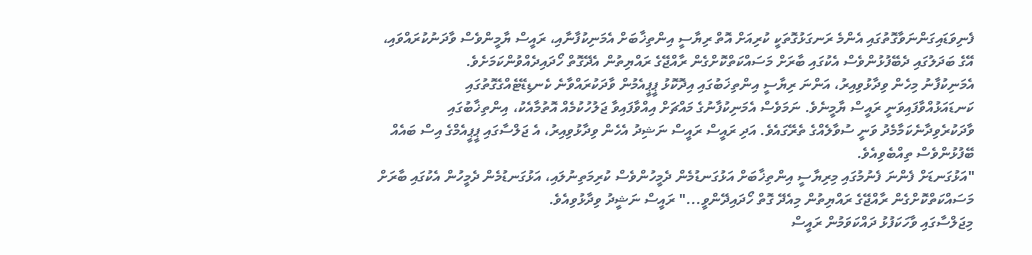ފެނިވަޑައިގަންނަވާގޮތުގައި އެންމެ ރަނގަޅުގޮތަކީ ކުރިއަށް އޮތް ރިޔާސީ އިންތިޚާބަށް އެމަނިކުފާނާއި، ރައީސް ޔާމީންވެސް ވާދަނުކުރައްވައި، އޭގެ ބަދަލުގައި ދެބޭފުޅުންވެސް އެކުގައި ބާރަށް މަސައްކަތްކޮށްގެން ރާއްޖޭގެ ރައްޔިތުން އެދޭގޮތް ހޯދައިދެއްވުންކަމަށެވެ.
އެމަނިކުފާނު މިހެން ވިދާޅުވިއިރު، އަންނަ ރިޔާސީ އިންތިޚަބުގައި އިދޮކޮޅު ޕީޕީއެމުން ވާދަކުރައްވާނެ ކެނޑިޑޭޓެއްގެގޮތުގައި ކަނޑައަޅުއްވާފައިވަނީ ރައީސް ޔާމީނެވެ. ނަމަވެސް އެމަނިކުފާނުގެ މައްޗަށް އިއްވާފައިވާ ޖަލުހުކުމެއް އޮތުމާއެކު، އިންތިޚާބުގައި ވާދަކުރެވިދާނެކަމާމެދު ވަނީ ސުވާލެއްގެ ތެރޭގައެވެ. އަދި ރައީސް ރައީސް ނަޝިދު އެހެން ވިދާޅުވިއިރު، އެ ޖަލްސާގައި ޕީޕީއެމްގެ އިސް ބައެއް ބޭފުޅުންވެސް ތިއްބެވިއެވެ.
"އަޅުގަނޑަށް ފެންނަ ފެނުމުގައި މިރިޔާސީ އިންތިޚާބަށް އަޅުގަނޑުމެން ދެމީހުންވެސް ކުރިމަތިނުލައި، އަޅުގަނޑުމެން ދެމީހުން އެކުގައި ބާރަށް މަސައްކަތްކޮށްގެން ރާއްޖޭގެ ރައްޔިތުން މިއެދޭ ގޮތް ހޯދައިދޭންވީ..." ރައީސް ނަޝީދު ވިދާޅުވިއެވެ.
މިޖަލްސާގައި ވާހަކަފުޅު ދައްކަވަމުން ރައީސް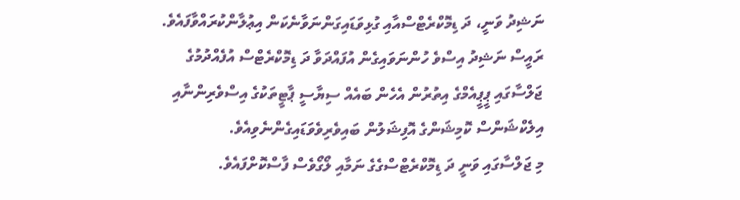ނަޝިދު ވަނީ، ދަ ޑިމޮކްރެޓްސްއާއި ގުޅިވަޑައިގަންނަވާނެކަން އިޢުލާންކުރައްވާފައެވެ. ރައީސް ނަޝިދު އިސްވެ ހުންނަވައިގެން އުފައްދަވާ ދަ ޑިމޮކްރެޓްސް އުފެއްދުމުގެ ޖަލްސާގައި ޕީޕީއެމްގެ އިތުރުން އެހެން ބައެއް ސިޔާސީ ޕާޓީތަކުގެ އިސްވެރިންނާއި އިލެކްޝަންސް ކޮމިޝަންގެ އޮފިޝަލުން ބައިވެރިވެވަޑައިގެންނެވިއެވެ.
މި ޖަލްސާގައި ވަނީ ދަ ޑިމޮކްރެޓްސްގެގެ ނަމާއި ލޯގޯވެސް ފާސްކޮށްފައެވެ.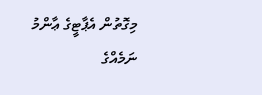މިގޮތުން އެޕާޓީގެ ޢާންމު ނަމެއްގެ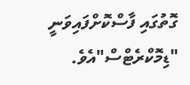ގޮތުގައި ފާސްކޮށްފައިވަނީ "ޑިމޮކްރެޓްސް"އެވެ.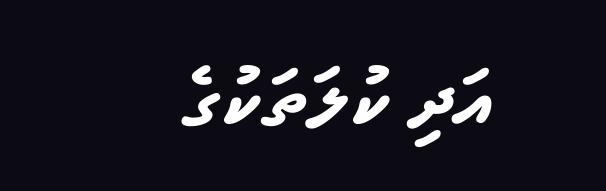އަދި ކުލަތަކުގެ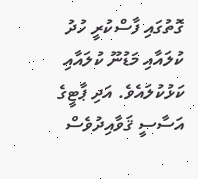ގޮތުގައި ފާސްކުރީ ހުދު ކުލައާއި މަޑުނޫ ކުލައާއި ކަޅުކުލައެވެ. އަދި ޕާޓީގެ އަސާސީ ޤަވާއިދުވެސް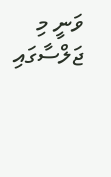ވަނީ މި ޖަލްސާގައި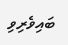ބައިވެރިވި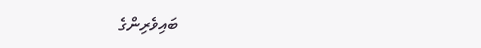ބައިވެރިންގެ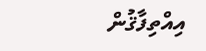އިއްތިފާޤުން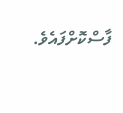ފާސްކޮށްފައެވެ.